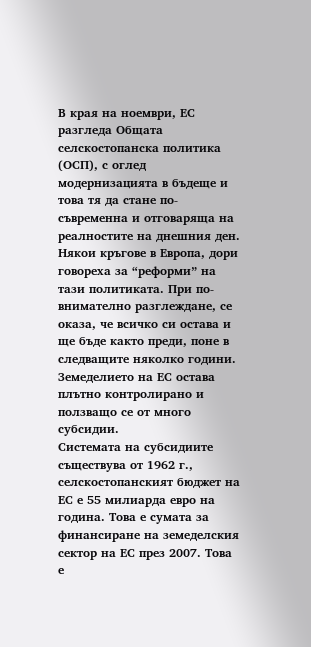В края на ноември, ЕС разгледа Общата селскостопанска политика (ОСП), с оглед модернизацията в бъдеще и това тя да стане по-съвременна и отговаряща на реалностите на днешния ден. Някои кръгове в Европа, дори говореха за “реформи” на тази политиката. При по-внимателно разглеждане, се оказа, че всичко си остава и ще бъде както преди, поне в следващите няколко години. Земеделието на ЕС остава плътно контролирано и ползващо се от много субсидии.
Системата на субсидиите съществува от 1962 г., селскостопанският бюджет на ЕС е 55 милиарда евро на година. Това е сумата за финансиране на земеделския сектор на ЕС през 2007. Това е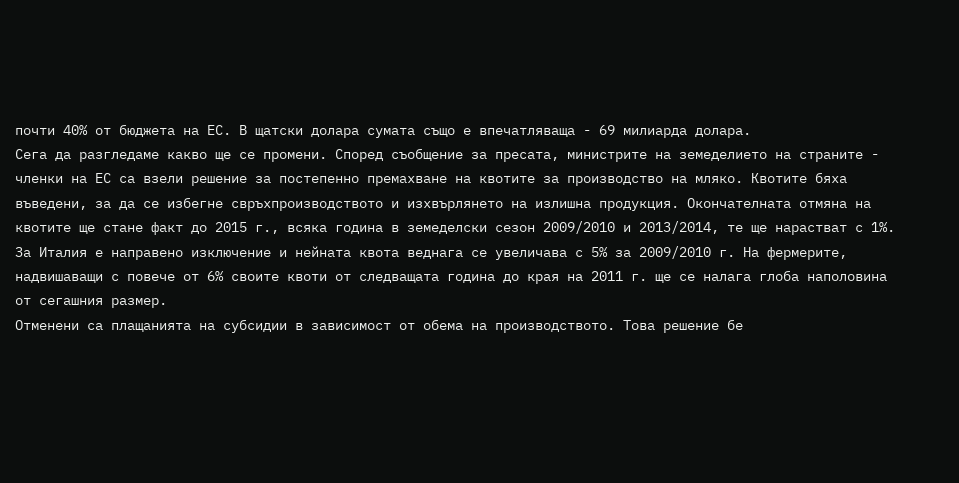почти 40% от бюджета на ЕС. В щатски долара сумата също е впечатляваща - 69 милиарда долара.
Сега да разгледаме какво ще се промени. Според съобщение за пресата, министрите на земеделието на страните - членки на ЕС са взели решение за постепенно премахване на квотите за производство на мляко. Квотите бяха въведени, за да се избегне свръхпроизводството и изхвърлянето на излишна продукция. Окончателната отмяна на квотите ще стане факт до 2015 г., всяка година в земеделски сезон 2009/2010 и 2013/2014, те ще нарастват с 1%. За Италия е направено изключение и нейната квота веднага се увеличава с 5% за 2009/2010 г. На фермерите, надвишаващи с повече от 6% своите квоти от следващата година до края на 2011 г. ще се налага глоба наполовина от сегашния размер.
Отменени са плащанията на субсидии в зависимост от обема на производството. Това решение бе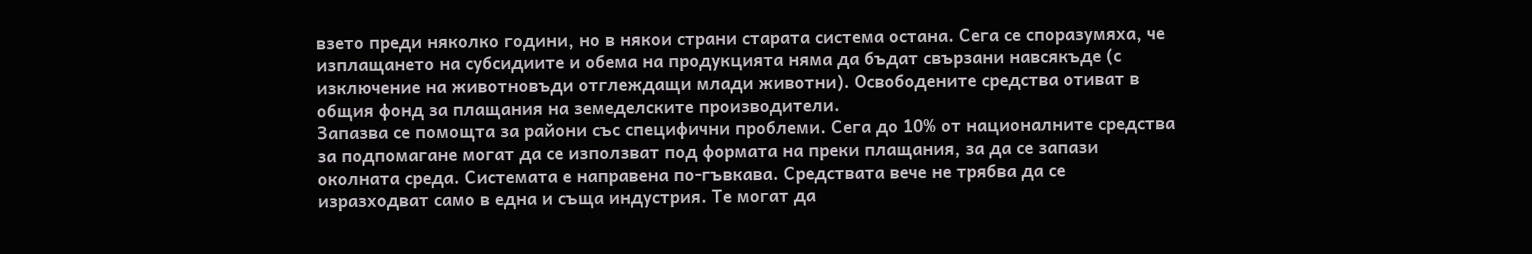взето преди няколко години, но в някои страни старата система остана. Сега се споразумяха, че изплащането на субсидиите и обема на продукцията няма да бъдат свързани навсякъде (с изключение на животновъди отглеждащи млади животни). Освободените средства отиват в общия фонд за плащания на земеделските производители.
Запазва се помощта за райони със специфични проблеми. Сега до 10% от националните средства за подпомагане могат да се използват под формата на преки плащания, за да се запази околната среда. Системата е направена по-гъвкава. Средствата вече не трябва да се изразходват само в една и съща индустрия. Те могат да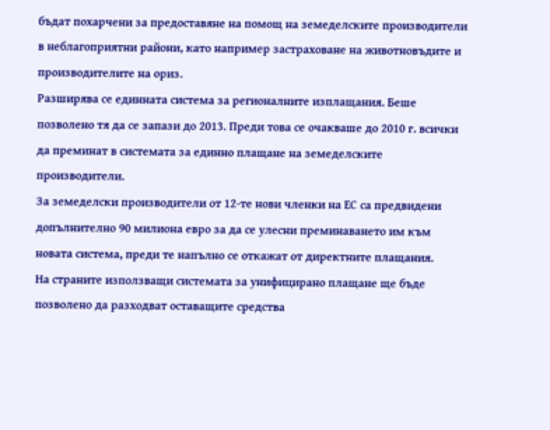бъдат похарчени за предоставяне на помощ на земеделските производители в неблагоприятни райони, като например застраховане на животновъдите и производителите на ориз.
Разширява се единната система за регионалните изплащания. Беше позволено тя да се запази до 2013. Преди това се очакваше до 2010 г. всички да преминат в системата за единно плащане на земеделските производители.
За земеделски производители от 12-те нови членки на ЕС са предвидени допълнително 90 милиона евро за да се улесни преминаването им към новата система, преди те напълно се откажат от директните плащания.
На страните използващи системата за унифицирано плащане ще бъде позволено да разходват оставащите средства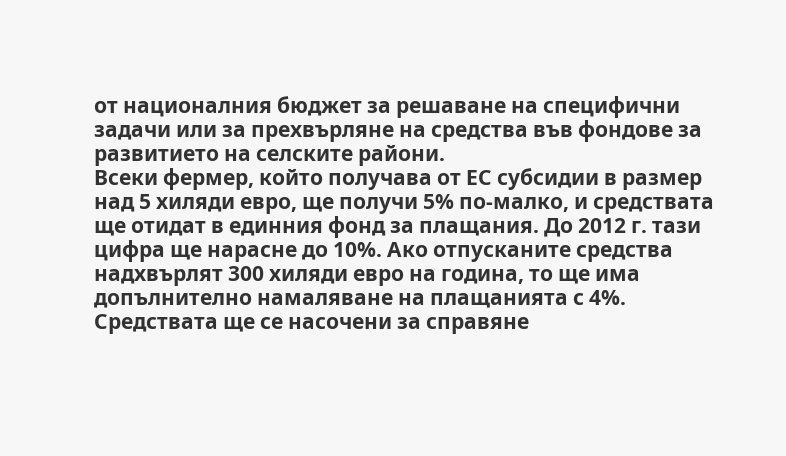от националния бюджет за решаване на специфични задачи или за прехвърляне на средства във фондове за развитието на селските райони.
Всеки фермер, който получава от ЕС субсидии в размер над 5 хиляди евро, ще получи 5% по-малко, и средствата ще отидат в единния фонд за плащания. До 2012 г. тази цифра ще нарасне до 10%. Ако отпусканите средства надхвърлят 300 хиляди евро на година, то ще има допълнително намаляване на плащанията с 4%. Средствата ще се насочени за справяне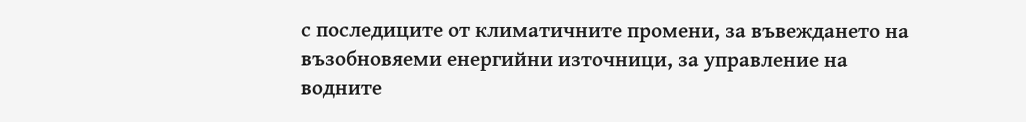с последиците от климатичните промени, за въвеждането на възобновяеми енергийни източници, за управление на водните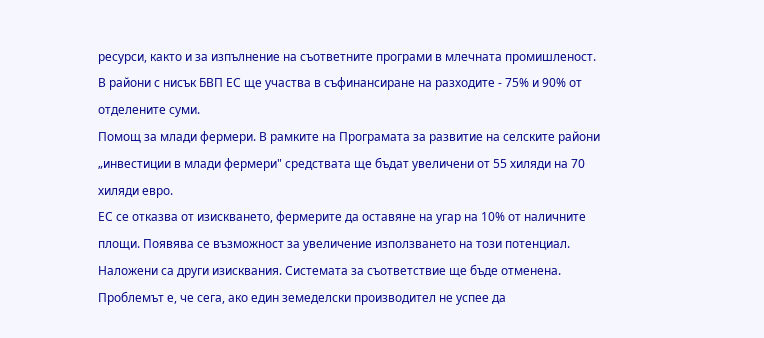ресурси, както и за изпълнение на съответните програми в млечната промишленост. В райони с нисък БВП ЕС ще участва в съфинансиране на разходите - 75% и 90% от отделените суми.
Помощ за млади фермери. В рамките на Програмата за развитие на селските райони „инвестиции в млади фермери" средствата ще бъдат увеличени от 55 хиляди на 70 хиляди евро.
ЕС се отказва от изискването, фермерите да оставяне на угар на 10% от наличните площи. Появява се възможност за увеличение използването на този потенциал.
Наложени са други изисквания. Системата за съответствие ще бъде отменена. Проблемът е, че сега, ако един земеделски производител не успее да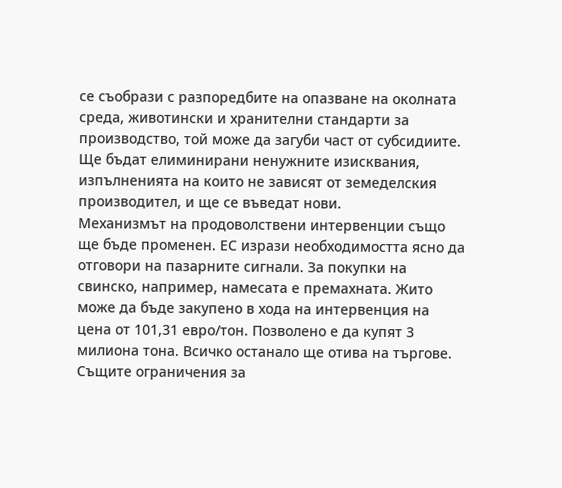се съобрази с разпоредбите на опазване на околната среда, животински и хранителни стандарти за производство, той може да загуби част от субсидиите. Ще бъдат елиминирани ненужните изисквания, изпълненията на които не зависят от земеделския производител, и ще се въведат нови.
Механизмът на продоволствени интервенции също ще бъде променен. ЕС изрази необходимостта ясно да отговори на пазарните сигнали. За покупки на свинско, например, намесата е премахната. Жито може да бъде закупено в хода на интервенция на цена от 101,31 евро/тон. Позволено е да купят 3 милиона тона. Всичко останало ще отива на търгове. Същите ограничения за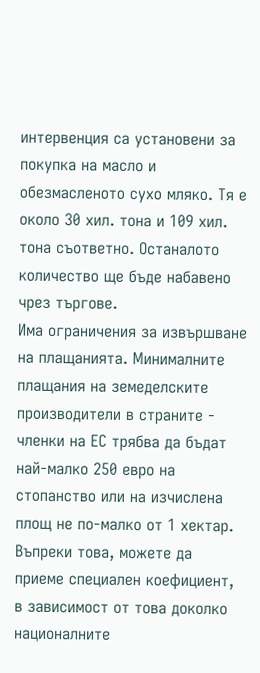интервенция са установени за покупка на масло и обезмасленото сухо мляко. Тя е около 30 хил. тона и 109 хил. тона съответно. Останалото количество ще бъде набавено чрез търгове.
Има ограничения за извършване на плащанията. Минималните плащания на земеделските производители в страните - членки на ЕС трябва да бъдат най-малко 250 евро на стопанство или на изчислена площ не по-малко от 1 хектар. Въпреки това, можете да приеме специален коефициент, в зависимост от това доколко националните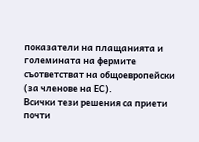показатели на плащанията и големината на фермите съответстват на общоевропейски (за членове на ЕС).
Всички тези решения са приети почти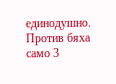единодушно. Против бяха само 3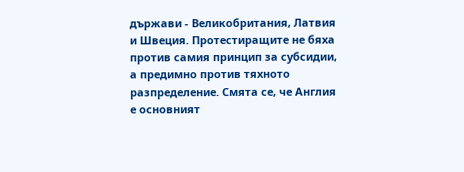държави - Великобритания, Латвия и Швеция. Протестиращите не бяха против самия принцип за субсидии, а предимно против тяхното разпределение. Смята се, че Англия е основният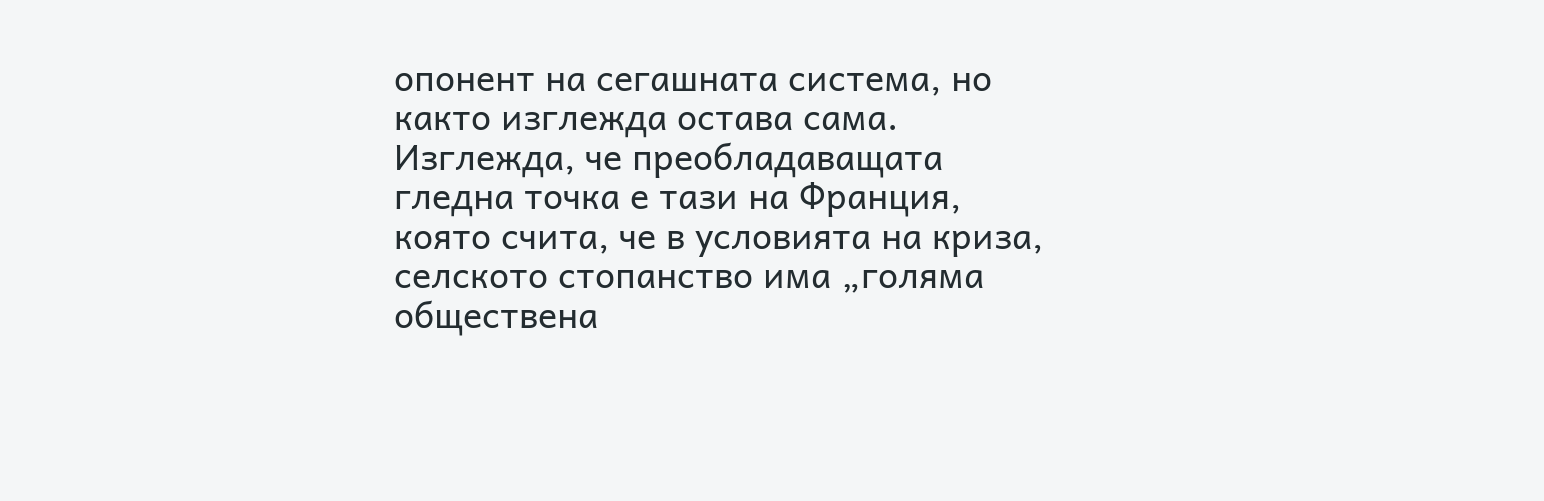опонент на сегашната система, но както изглежда остава сама. Изглежда, че преобладаващата гледна точка е тази на Франция, която счита, че в условията на криза, селското стопанство има „голяма обществена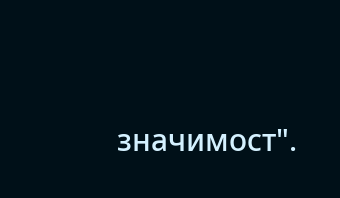значимост".